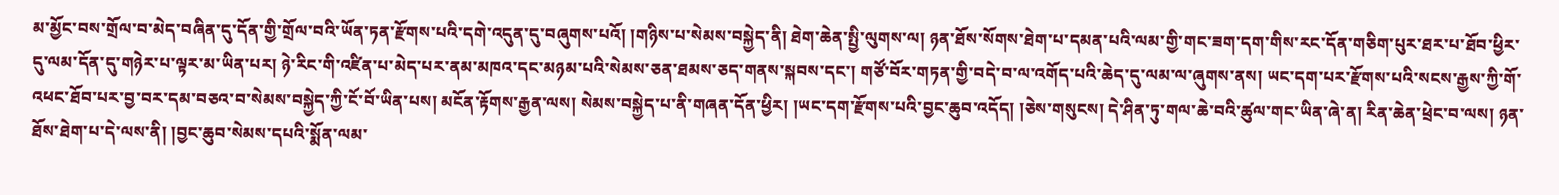མ་མྱོང་བས་གྲོལ་བ་མེད་བཞིན་དུ་དོན་གྱི་གྲོལ་བའི་ཡོན་ཏན་རྫོགས་པའི་དགེ་འདུན་དུ་བཞུགས་པའོ། །གཉིས་པ་སེམས་བསྐྱེད་ནི། ཐེག་ཆེན་སྤྱི་ལུགས་ལ། ཉན་ཐོས་སོགས་ཐེག་པ་དམན་པའི་ལམ་གྱི་གང་ཟག་དག་གིས་རང་དོན་གཅིག་པུར་ཐར་པ་ཐོབ་ཕྱིར་དུ་ལམ་དོན་དུ་གཉེར་པ་ལྟར་མ་ཡིན་པར། ཉེ་རིང་གི་འཛིན་པ་མེད་པར་ནམ་མཁའ་དང་མཉམ་པའི་སེམས་ཅན་ཐམས་ཅད་གནས་སྐབས་དང་། གཙོ་བོར་གཏན་གྱི་བདེ་བ་ལ་འགོད་པའི་ཆེད་དུ་ལམ་ལ་ཞུགས་ནས། ཡང་དག་པར་རྫོགས་པའི་སངས་རྒྱས་ཀྱི་གོ་འཕང་ཐོབ་པར་བྱ་བར་དམ་བཅའ་བ་སེམས་བསྐྱེད་ཀྱི་ངོ་བོ་ཡིན་པས། མངོན་རྟོགས་རྒྱན་ལས། སེམས་བསྐྱེད་པ་ནི་གཞན་དོན་ཕྱིར། །ཡང་དག་རྫོགས་པའི་བྱང་ཆུབ་འདོད། །ཅེས་གསུངས། དེ་ཤིན་ཏུ་གལ་ཆེ་བའི་ཚུལ་གང་ཡིན་ཞེ་ན། རིན་ཆེན་ཕྲེང་བ་ལས། ཉན་ཐོས་ཐེག་པ་དེ་ལས་ནི། །བྱང་ཆུབ་སེམས་དཔའི་སྨོན་ལམ་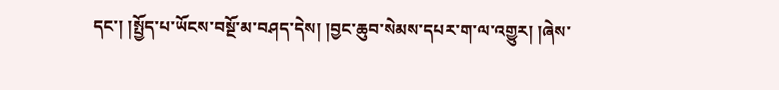དང་། །སྤྱོད་པ་ཡོངས་བསྔོ་མ་བཤད་དེས། །བྱང་ཆུབ་སེམས་དཔར་ག་ལ་འགྱུར། །ཞེས་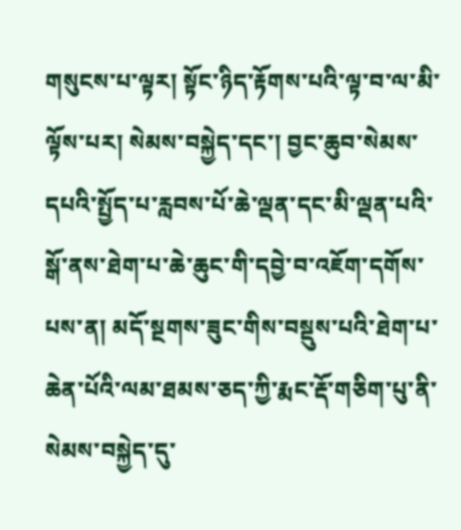གསུངས་པ་ལྟར། སྟོང་ཉིད་རྟོགས་པའི་ལྟ་བ་ལ་མི་ལྟོས་པར། སེམས་བསྐྱེད་དང་། བྱང་ཆུབ་སེམས་དཔའི་སྤྱོད་པ་རླབས་པོ་ཆེ་ལྡན་དང་མི་ལྡན་པའི་སྒོ་ནས་ཐེག་པ་ཆེ་ཆུང་གི་དབྱེ་བ་འཇོག་དགོས་པས་ན། མདོ་སྔགས་ཟུང་གིས་བསྡུས་པའི་ཐེག་པ་ཆེན་པོའི་ལམ་ཐམས་ཅད་ཀྱི་རྨང་རྡོ་གཅིག་པུ་ནི་སེམས་བསྐྱེད་དུ་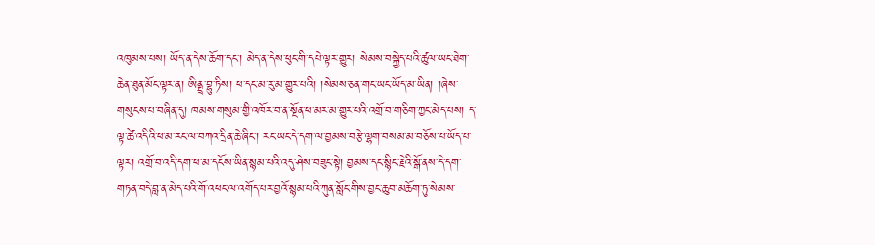འཁུམས་པས། ཡོད་ན་དེས་ཆོག་དང་། མེད་ན་དེས་ཕུང་གི་དཔེ་ལྟར་གྱུར། སེམས་བསྐྱེད་པའི་ཚུལ་ཡང་ཐེག་ཆེན་ཐུན་མོང་ལྟར་ན། ཨིནྡྲ་བྷུ་ཏིས། ཕ་དང་མ་རུ་མ་གྱུར་པའི། །སེམས་ཅན་གང་ཡང་ཡོད་མ་ཡིན། །ཞེས་གསུངས་པ་བཞིན་དུ། ཁམས་གསུམ་གྱི་འཁོར་བ་ན་སྔོན་ཕ་མར་མ་གྱུར་པའི་འགྲོ་བ་གཅིག་ཀྱང་མེད་པས། ད་ལྟ་ཚེ་འདིའི་ཕ་མ་རང་ལ་བཀའ་དྲིན་ཆེ་ཞིང་། རང་ཡང་དེ་དག་ལ་བྱམས་བརྩེ་ལྷག་བསམ་མ་བཅོས་པ་ཡོད་པ་ལྟར། འགྲོ་བ་འདི་དག་ཕ་མ་དངོས་ཡིན་སྙམ་པའི་འདུ་ཤེས་བཟུང་སྟེ། བྱམས་དང་སྙིང་རྗེའི་སྒོ་ནས་དེ་དག་གཏན་བདེ་བླ་ན་མེད་པའི་གོ་འཕང་ལ་འགོད་པར་བྱའོ་སྙམ་པའི་ཀུན་སློང་གིས་བྱང་ཆུབ་མཆོག་ཏུ་སེམས་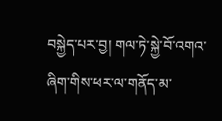བསྐྱེད་པར་བྱ། གལ་ཏེ་སྐྱེ་བོ་འགའ་ཞིག་གིས་ཕར་ལ་གནོད་མ་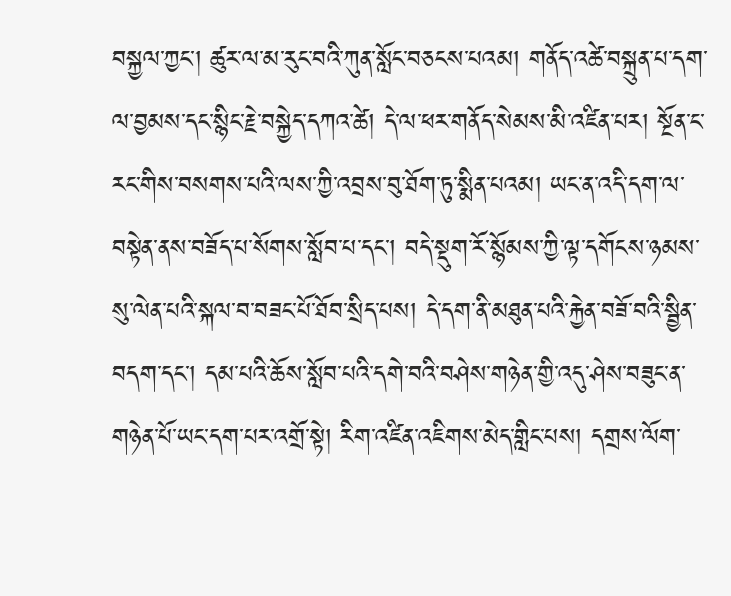བསྐྱལ་ཀྱང་། ཚུར་ལ་མ་རུང་བའི་ཀུན་སློང་བཅངས་པའམ། གནོད་འཚེ་བསྐྲུན་པ་དག་ལ་བྱམས་དང་སྙིང་རྗེ་བསྐྱེད་དཀའ་ཚེ། དེ་ལ་ཕར་གནོད་སེམས་མི་འཛིན་པར། སྔོན་ང་རང་གིས་བསགས་པའི་ལས་ཀྱི་འབྲས་བུ་ཐོག་ཏུ་སྨིན་པའམ། ཡང་ན་འདི་དག་ལ་བསྟེན་ནས་བཟོད་པ་སོགས་སློབ་པ་དང་། བདེ་སྡུག་རོ་སྙོམས་ཀྱི་ལྟ་དགོངས་ཉམས་སུ་ལེན་པའི་སྐལ་བ་བཟང་པོ་ཐོབ་སྲིད་པས། དེ་དག་ནི་མཐུན་པའི་རྐྱེན་བཟོ་བའི་སྦྱིན་བདག་དང་། དམ་པའི་ཆོས་སློབ་པའི་དགེ་བའི་བཤེས་གཉེན་གྱི་འདུ་ཤེས་བཟུང་ན་གཉེན་པོ་ཡང་དག་པར་འགྲོ་སྟེ། རིག་འཛིན་འཇིགས་མེད་གླིང་པས། དགྲས་ལོག་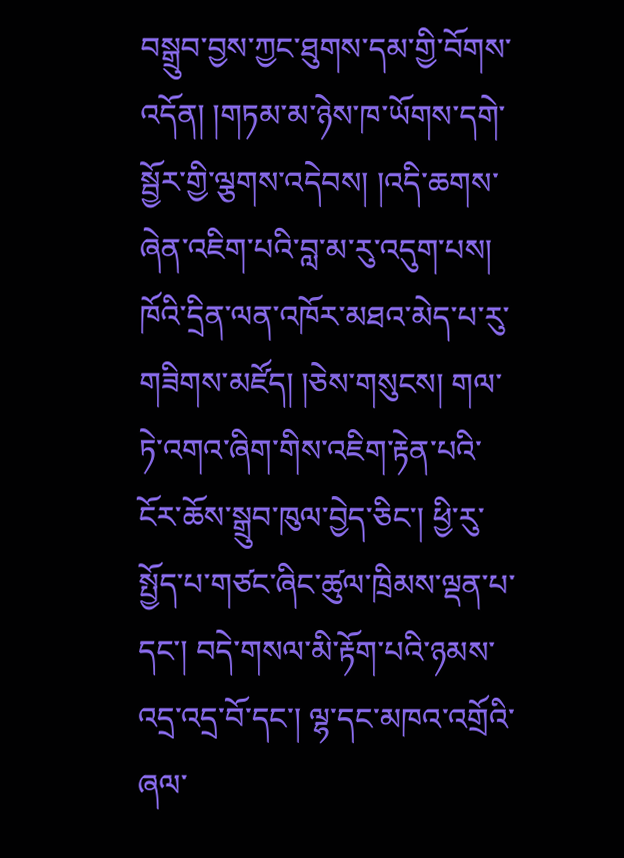བསྒྲུབ་བྱས་ཀྱང་ཐུགས་དམ་གྱི་བོགས་འདོན། །གཏམ་མ་ཉེས་ཁ་ཡོགས་དགེ་སྦྱོར་གྱི་ལྕགས་འདེབས། །འདི་ཆགས་ཞེན་འཇིག་པའི་བླ་མ་རུ་འདུག་པས། ཁོའི་དྲིན་ལན་འཁོར་མཐའ་མེད་པ་རུ་གཟིགས་མཛོད། །ཅེས་གསུངས། གལ་ཏེ་འགའ་ཞིག་གིས་འཇིག་རྟེན་པའི་ངོར་ཆོས་སྒྲུབ་ཁུལ་བྱེད་ཅིང་། ཕྱི་རུ་སྤྱོད་པ་གཙང་ཞིང་ཚུལ་ཁྲིམས་ལྡན་པ་དང་། བདེ་གསལ་མི་རྟོག་པའི་ཉམས་འདྲ་འདྲ་བོ་དང་། ལྷ་དང་མཁའ་འགྲོའི་ཞལ་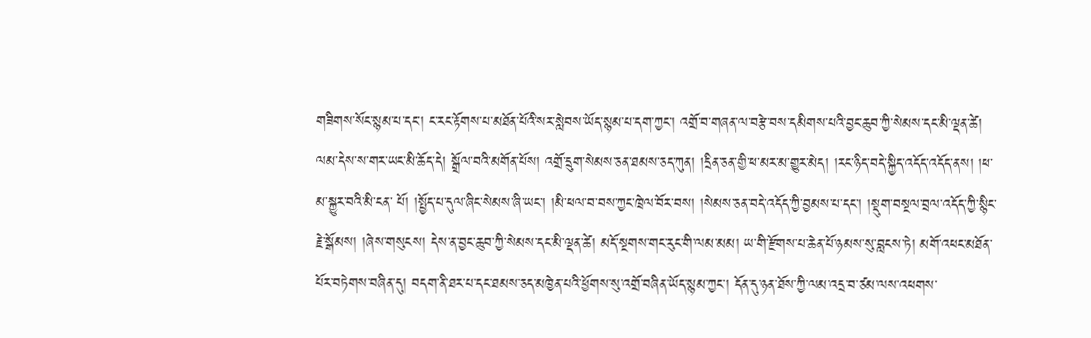གཟིགས་སོང་སྙམ་པ་དང་། ང་རང་རྟོགས་པ་མཐོན་པོའི་སར་སླེབས་ཡོད་སྙམ་པ་དག་ཀྱང་། འགྲོ་བ་གཞན་ལ་བརྩེ་བས་དམིགས་པའི་བྱང་ཆུབ་ཀྱི་སེམས་དང་མི་ལྡན་ཚེ། ལམ་དེས་ས་གར་ཡང་མི་ཆོད་དེ། སྒྲོལ་བའི་མགོན་པོས། འགྲོ་དྲུག་སེམས་ཅན་ཐམས་ཅད་ཀུན། །དྲིན་ཅན་གྱི་ཕ་མར་མ་གྱུར་མེད། །རང་ཉིད་བདེ་སྐྱིད་འདོད་འདོད་ནས། །ཕ་མ་སྐྱུར་བའི་མི་ངན་ པོ། །སྤྱོད་པ་དུལ་ཞིང་སེམས་ཞི་ཡང་། །མི་ཕལ་བ་བས་ཀྱང་ཁྲེལ་བོར་བས། །སེམས་ཅན་བདེ་འདོད་ཀྱི་བྱམས་པ་དང་། །སྡུག་བསྔལ་བྲལ་འདོད་ཀྱི་སྙིང་རྗེ་སྒོམས། །ཞེས་གསུངས། དེས་ན་བྱང་ཆུབ་ཀྱི་སེམས་དང་མི་ལྡན་ཚེ། མདོ་སྔགས་གང་རུང་གི་ལམ་མམ། ཡ་གི་རྫོགས་པ་ཆེན་པོ་ཉམས་སུ་བླངས་ཏེ། མགོ་འཕང་མཐོན་པོར་བཏེགས་བཞིན་དུ། བདག་ནི་ཐར་པ་དང་ཐམས་ཅད་མཁྱེན་པའི་ཕྱོགས་སུ་འགྲོ་བཞིན་ཡོད་སྙམ་ཀྱང་། དོན་དུ་ཉན་ཐོས་ཀྱི་ལམ་འདྲ་བ་ཙམ་ལས་འཕགས་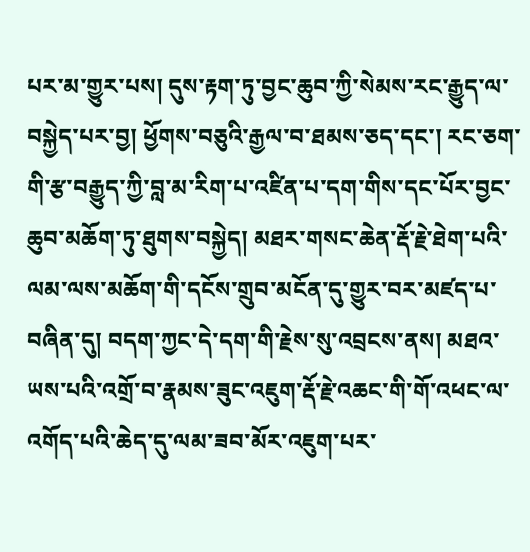པར་མ་གྱུར་པས། དུས་རྟག་ཏུ་བྱང་ཆུབ་ཀྱི་སེམས་རང་རྒྱུད་ལ་བསྐྱེད་པར་བྱ། ཕྱོགས་བཅུའི་རྒྱལ་བ་ཐམས་ཅད་དང་། རང་ཅག་གི་རྩ་བརྒྱུད་ཀྱི་བླ་མ་རིག་པ་འཛིན་པ་དག་གིས་དང་པོར་བྱང་ཆུབ་མཆོག་ཏུ་ཐུགས་བསྐྱེད། མཐར་གསང་ཆེན་རྡོ་རྗེ་ཐེག་པའི་ལམ་ལས་མཆོག་གི་དངོས་གྲུབ་མངོན་དུ་གྱུར་བར་མཛད་པ་བཞིན་དུ། བདག་ཀྱང་དེ་དག་གི་རྗེས་སུ་འབྲངས་ནས། མཐའ་ཡས་པའི་འགྲོ་བ་རྣམས་ཟུང་འཇུག་རྡོ་རྗེ་འཆང་གི་གོ་འཕང་ལ་འགོད་པའི་ཆེད་དུ་ལམ་ཟབ་མོར་འཇུག་པར་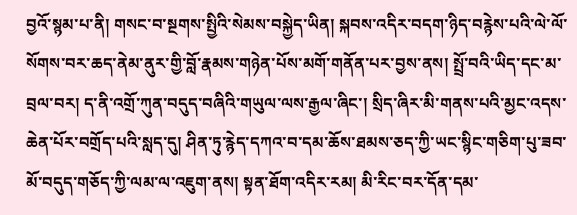བྱའོ་སྙམ་པ་ནི། གསང་བ་སྔགས་སྤྱིའི་སེམས་བསྐྱེད་ཡིན། སྐབས་འདིར་བདག་ཉིད་བརྙེས་པའི་ལེ་ལོ་སོགས་བར་ཆད་ནེམ་ནུར་གྱི་བློ་རྣམས་གཉེན་པོས་མགོ་གནོན་པར་བྱས་ནས། སྤྲོ་བའི་ཡིད་དང་མ་བྲལ་བར། ད་ནི་འགྲོ་ཀུན་བདུད་བཞིའི་གཡུལ་ལས་རྒྱལ་ཞིང་། སྲིད་ཞིར་མི་གནས་པའི་མྱང་འདས་ཆེན་པོར་བགྲོད་པའི་སླད་དུ། ཤིན་ཏུ་རྙེད་དཀའ་བ་དམ་ཆོས་ཐམས་ཅད་ཀྱི་ཡང་སྙིང་གཅིག་པུ་ཟབ་མོ་བདུད་གཅོད་ཀྱི་ལམ་ལ་འཇུག་ནས། སྟན་ཐོག་འདིར་རམ། མི་རིང་བར་དོན་དམ་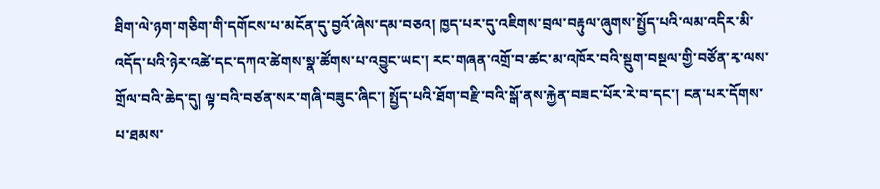ཐིག་ལེ་ཉག་གཅིག་གི་དགོངས་པ་མངོན་དུ་བྱའོ་ཞེས་དམ་བཅའ། ཁྱད་པར་དུ་འཇིགས་བྲལ་བརྟུལ་ཞུགས་སྤྱོད་པའི་ལམ་འདིར་མི་འདོད་པའི་ཉེར་འཚེ་དང་དཀའ་ཚེགས་སྣ་ཚོགས་པ་འབྱུང་ཡང་། རང་གཞན་འགྲོ་བ་ཚང་མ་འཁོར་བའི་སྡུག་བསྔལ་གྱི་བཙོན་རྭ་ལས་གྲོལ་བའི་ཆེད་དུ། ལྟ་བའི་བཙན་སར་གཞི་བཟུང་ཞིང་། སྤྱོད་པའི་ཐོག་བརྫི་བའི་སྒོ་ནས་རྐྱེན་བཟང་པོར་རེ་བ་དང་། ངན་པར་དོགས་པ་ཐམས་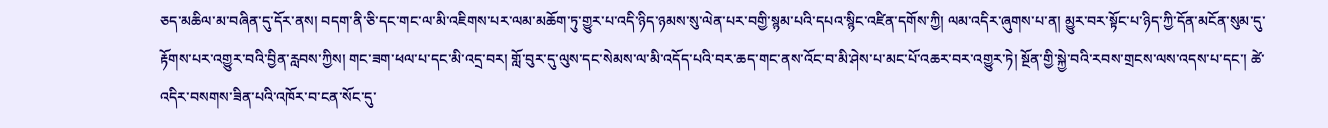ཅད་མཆིལ་མ་བཞིན་དུ་དོར་ནས། བདག་ནི་ཅི་དང་གང་ལ་མི་འཇིགས་པར་ལམ་མཆོག་ཏུ་གྱུར་པ་འདི་ཉིད་ཉམས་སུ་ལེན་པར་བགྱི་སྙམ་པའི་དཔའ་སྙིང་འཛིན་དགོས་ཀྱི། ལམ་འདིར་ཞུགས་པ་ན། མྱུར་བར་སྟོང་པ་ཉིད་ཀྱི་དོན་མངོན་སུམ་དུ་རྟོགས་པར་འགྱུར་བའི་བྱིན་རླབས་ཀྱིས། གང་ཟག་ཕལ་པ་དང་མི་འདྲ་བར། གློ་བུར་དུ་ལུས་དང་སེམས་ལ་མི་འདོད་པའི་བར་ཆད་གང་ནས་འོང་བ་མི་ཤེས་པ་མང་པོ་འཆར་བར་འགྱུར་ཏེ། སྔོན་གྱི་སྐྱེ་བའི་རབས་གྲངས་ལས་འདས་པ་དང་། ཚེ་འདིར་བསགས་ཟིན་པའི་འཁོར་བ་ངན་སོང་དུ་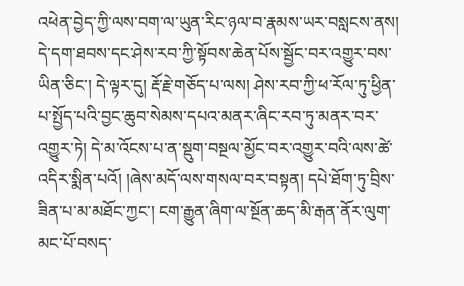འཕེན་བྱེད་ཀྱི་ལས་བག་ལ་ཡུན་རིང་ཉལ་བ་རྣམས་ཡར་བསླངས་ནས། དེ་དག་ཐབས་དང་ཤེས་རབ་ཀྱི་སྟོབས་ཆེན་པོས་སྦྱོང་བར་འགྱུར་བས་ཡིན་ཅིང་། དེ་ལྟར་དུ། རྡོ་རྗེ་གཅོད་པ་ལས། ཤེས་རབ་ཀྱི་ཕ་རོལ་ཏུ་ཕྱིན་པ་སྤྱོད་པའི་བྱང་ཆུབ་སེམས་དཔའ་མནར་ཞིང་རབ་ཏུ་མནར་བར་འགྱུར་ཏེ། དེ་མ་འོངས་པ་ན་སྡུག་བསྔལ་མྱོང་བར་འགྱུར་བའི་ལས་ཚེ་འདིར་སྨིན་པའོ། །ཞེས་མདོ་ལས་གསལ་བར་བསྟན། དཔེ་ཐོག་ཏུ་བྲིས་ཟིན་པ་མ་མཐོང་ཀྱང་། ངག་རྒྱུན་ཞིག་ལ་སྔོན་ཆད་མི་རྒན་ནོར་ལུག་མང་པོ་བསད་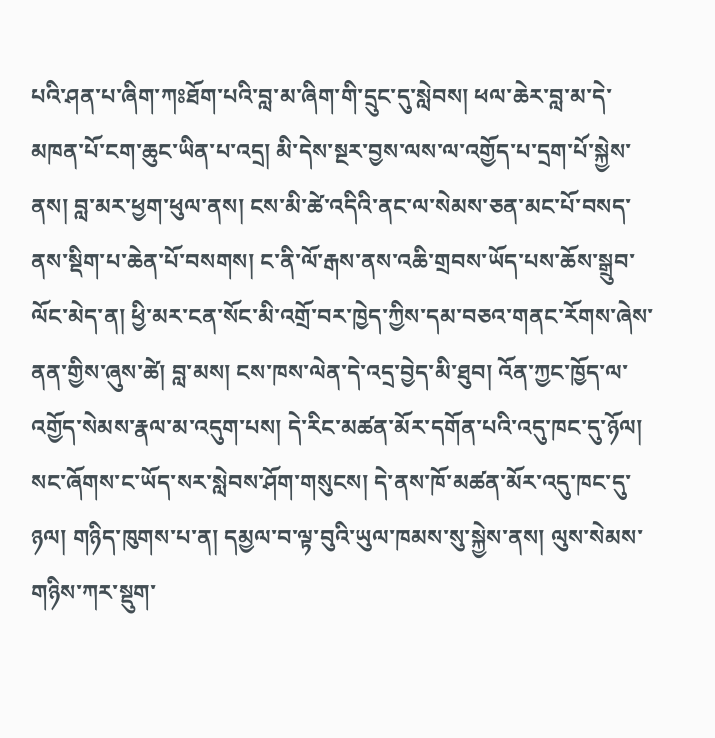པའི་ཤན་པ་ཞིག་ཀཿཐོག་པའི་བླ་མ་ཞིག་གི་དྲུང་དུ་སླེབས། ཕལ་ཆེར་བླ་མ་དེ་མཁན་པོ་ངག་ཆུང་ཡིན་པ་འདྲ། མི་དེས་སྔར་བྱས་ལས་ལ་འགྱོད་པ་དྲག་པོ་སྐྱེས་ནས། བླ་མར་ཕྱག་ཕུལ་ནས། ངས་མི་ཚེ་འདིའི་ནང་ལ་སེམས་ཅན་མང་པོ་བསད་ནས་སྡིག་པ་ཆེན་པོ་བསགས། ང་ནི་ལོ་རྒས་ནས་འཆི་གྲབས་ཡོད་པས་ཆོས་སྒྲུབ་ལོང་མེད་ན། ཕྱི་མར་ངན་སོང་མི་འགྲོ་བར་ཁྱེད་ཀྱིས་དམ་བཅའ་གནང་རོགས་ཞེས་ནན་གྱིས་ཞུས་ཚེ། བླ་མས། ངས་ཁས་ལེན་དེ་འདྲ་བྱེད་མི་ཐུབ། འོན་ཀྱང་ཁྱོད་ལ་འགྱོད་སེམས་རྣལ་མ་འདུག་པས། དེ་རིང་མཚན་མོར་དགོན་པའི་འདུ་ཁང་དུ་ཉོལ། སང་ཞོགས་ང་ཡོད་སར་སླེབས་ཤོག་གསུངས། དེ་ནས་ཁོ་མཚན་མོར་འདུ་ཁང་དུ་ཉལ། གཉིད་ཁུགས་པ་ན། དམྱལ་བ་ལྟ་བུའི་ཡུལ་ཁམས་སུ་སྐྱེས་ནས། ལུས་སེམས་གཉིས་ཀར་སྡུག་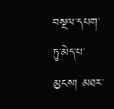བསྔལ་དཔག་ཏུ་མེད་པ་མྱངས། མཐར་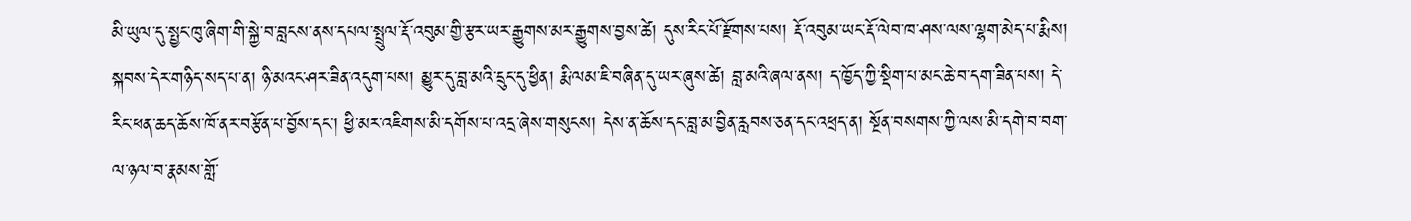མི་ཡུལ་དུ་སྤྱང་ཁུ་ཞིག་གི་སྐྱེ་བ་བླངས་ནས་དཔལ་སྤྲུལ་རྡོ་འབུམ་གྱི་རྩར་ཡར་རྒྱུགས་མར་རྒྱུགས་བྱས་ཚེ། དུས་རིང་པོ་རྫོགས་པས། རྡོ་འབུམ་ཡང་རྡོ་ལེབ་ཁ་ཤས་ལས་ལྷག་མེད་པ་རྨིས། སྐབས་དེར་གཉིད་སད་པ་ན། ཉི་མའང་ཤར་ཟིན་འདུག་པས། མྱུར་དུ་བླ་མའི་དྲུང་དུ་ཕྱིན། རྨི་ལམ་ཇི་བཞིན་དུ་ཡར་ཞུས་ཚེ། བླ་མའི་ཞལ་ནས། ད་ཁྱོད་ཀྱི་སྡིག་པ་མང་ཆེ་བ་དག་ཟིན་པས། དེ་རིང་ཕན་ཆད་ཆོས་ཁོ་ནར་བརྩོན་པ་བྱོས་དང་། ཕྱི་མར་འཇིགས་མི་དགོས་པ་འདྲ་ཞེས་གསུངས། དེས་ན་ཆོས་དང་བླ་མ་བྱིན་རླབས་ཅན་དང་འཕྲད་ན། སྔོན་བསགས་ཀྱི་ལས་མི་དགེ་བ་བག་ལ་ཉལ་བ་རྣམས་གློ་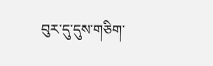བུར་དུ་དུས་གཅིག་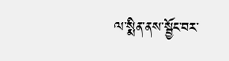ལ་སྨིན་ནས་སྦྱོང་བར་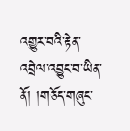འགྱུར་བའི་རྟེན་འབྲེལ་འབྱུང་བ་ཡིན་ནོ། །གཅོད་གཞུང་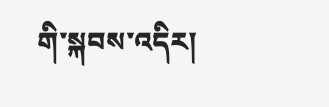གི་སྐབས་འདིར།